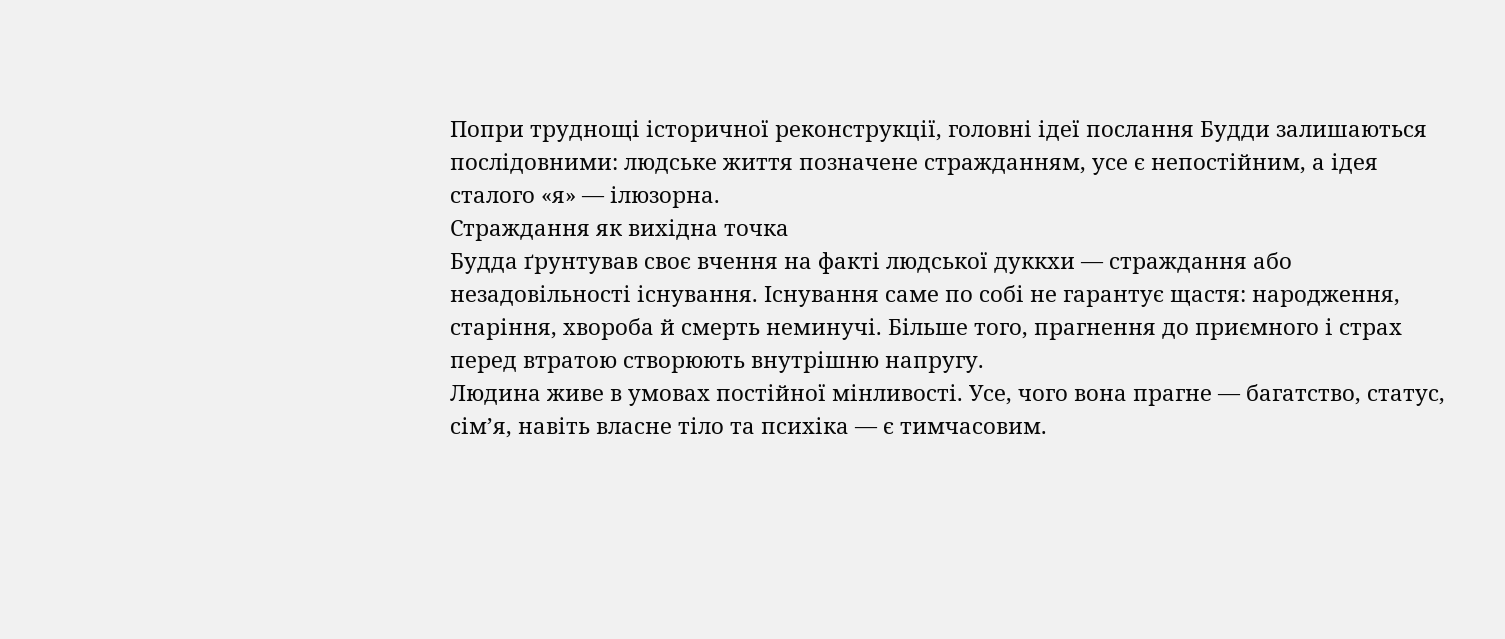Попри труднощі історичної реконструкції, головні ідеї послання Будди залишаються послідовними: людське життя позначене стражданням, усе є непостійним, а ідея сталого «я» — ілюзорна.
Страждання як вихідна точка
Будда ґрунтував своє вчення на факті людської дуккхи — страждання або незадовільності існування. Існування саме по собі не гарантує щастя: народження, старіння, хвороба й смерть неминучі. Більше того, прагнення до приємного і страх перед втратою створюють внутрішню напругу.
Людина живе в умовах постійної мінливості. Усе, чого вона прагне — багатство, статус, сім’я, навіть власне тіло та психіка — є тимчасовим.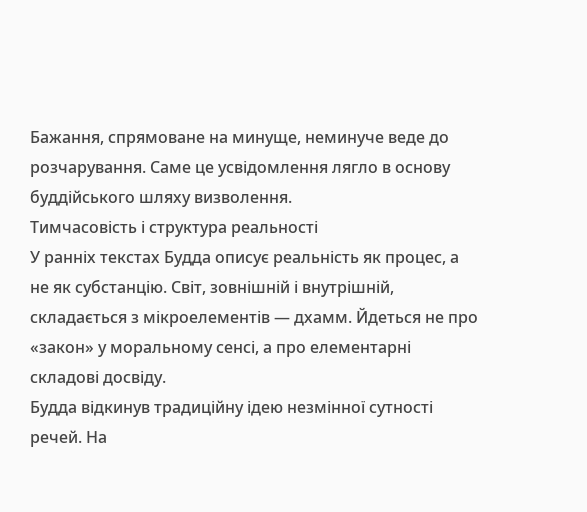Бажання, спрямоване на минуще, неминуче веде до розчарування. Саме це усвідомлення лягло в основу буддійського шляху визволення.
Тимчасовість і структура реальності
У ранніх текстах Будда описує реальність як процес, а не як субстанцію. Світ, зовнішній і внутрішній, складається з мікроелементів — дхамм. Йдеться не про «закон» у моральному сенсі, а про елементарні складові досвіду.
Будда відкинув традиційну ідею незмінної сутності речей. На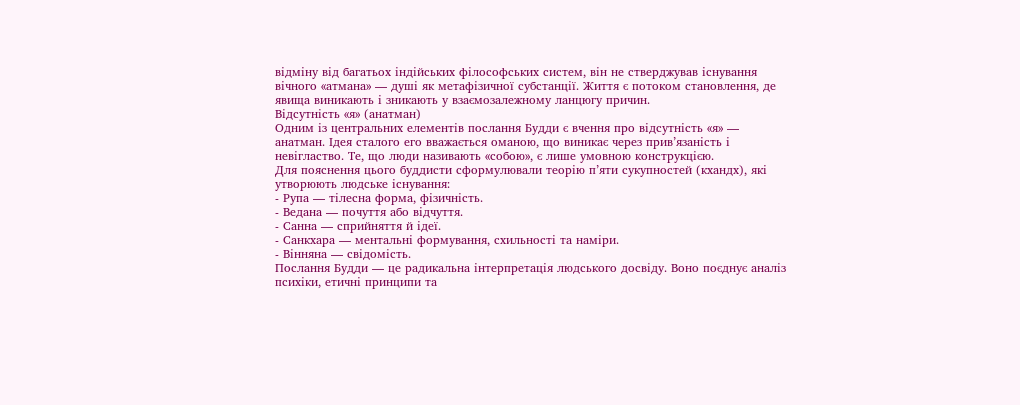відміну від багатьох індійських філософських систем, він не стверджував існування вічного «атмана» — душі як метафізичної субстанції. Життя є потоком становлення, де явища виникають і зникають у взаємозалежному ланцюгу причин.
Відсутність «я» (анатман)
Одним із центральних елементів послання Будди є вчення про відсутність «я» — анатман. Ідея сталого его вважається оманою, що виникає через прив’язаність і невігластво. Те, що люди називають «собою», є лише умовною конструкцією.
Для пояснення цього буддисти сформулювали теорію п’яти сукупностей (кхандх), які утворюють людське існування:
- Рупа — тілесна форма, фізичність.
- Ведана — почуття або відчуття.
- Санна — сприйняття й ідеї.
- Санкхара — ментальні формування, схильності та наміри.
- Вінняна — свідомість.
Послання Будди — це радикальна інтерпретація людського досвіду. Воно поєднує аналіз психіки, етичні принципи та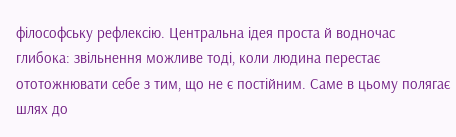філософську рефлексію. Центральна ідея проста й водночас глибока: звільнення можливе тоді, коли людина перестає ототожнювати себе з тим, що не є постійним. Саме в цьому полягає шлях до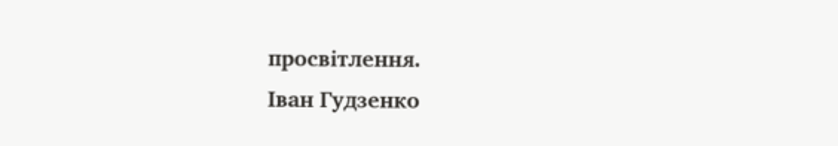просвітлення.
Іван Гудзенко